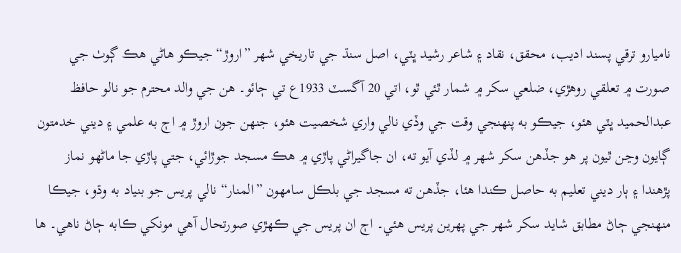ناميارو ترقي پسند اديب، محقق، نقاد ۽ شاعر رشيد ڀٽي، اصل سنڌ جي تاريخي شهر ”اروڙ“ جيڪو هاڻي هڪ ڳوٺ جي صورت ۾ تعلقي روهڙي، ضلعي سکر ۾ شمار ٿئي ٿو، اتي 20 آگسٽ 1933ع تي ڄائو۔ هن جي والد محترم جو نالو حافظ عبدالحميد ڀٽي هئو، جيڪو به پنهنجي وقت جي وڏي نالي واري شخصيت هئو، جنهن جون اروڙ ۾ اڄ به علمي ۽ ديني خدمتون ڳايون وڃن ٿيون پر هو جڏهن سکر شهر ۾ لڏي آيو ته، ان جاگيراڻي پاڙي ۾ هڪ مسجد جوڙائي، جتي پاڙي جا ماڻهو نماز پڙهندا ۽ ٻار ديني تعليم به حاصل ڪندا هئا، جڏهن ته مسجد جي بلڪل سامهون ”المنار“ نالي پريس جو بنياد به وڌو، جيڪا منهنجي ڄاڻ مطابق شايد سکر شهر جي پهرين پريس هئي۔ اڄ ان پريس جي ڪهڙي صورتحال آهي مونکي ڪابه ڄاڻ ناهي۔ ها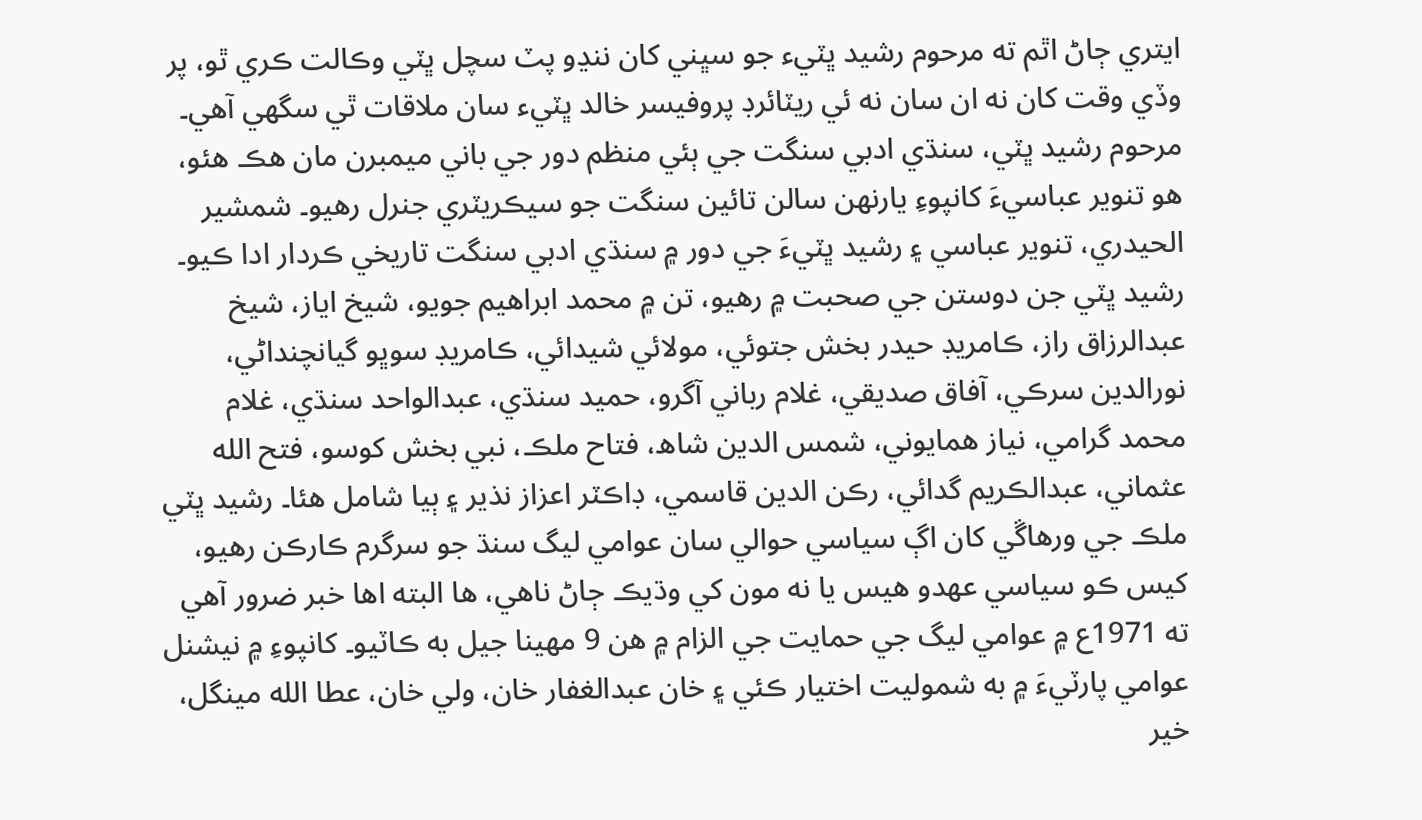ايتري ڄاڻ اٿم ته مرحوم رشيد ڀٽيء جو سڀني کان ننڍو پٽ سچل ڀٽي وڪالت ڪري ٿو، پر وڏي وقت کان نه ان سان نه ئي ريٽائرڊ پروفيسر خالد ڀٽيء سان ملاقات ٿي سگهي آهي۔
مرحوم رشيد ڀٽي، سنڌي ادبي سنگت جي ٻئي منظم دور جي باني ميمبرن مان هڪ هئو، هو تنوير عباسيءَ کانپوءِ يارنهن سالن تائين سنگت جو سيڪريٽري جنرل رهيو۔ شمشير الحيدري، تنوير عباسي ۽ رشيد ڀٽيءَ جي دور ۾ سنڌي ادبي سنگت تاريخي ڪردار ادا ڪيو۔ رشيد ڀٽي جن دوستن جي صحبت ۾ رهيو، تن ۾ محمد ابراهيم جويو، شيخ اياز، شيخ عبدالرزاق راز، ڪامريڊ حيدر بخش جتوئي، مولائي شيدائي، ڪامريڊ سوڀو گيانچنداڻي، نورالدين سرڪي، آفاق صديقي، غلام رباني آگرو، حميد سنڌي، عبدالواحد سنڌي، غلام محمد گرامي، نياز همايوني، شمس الدين شاھ، فتاح ملڪ، نبي بخش کوسو، فتح الله عثماني، عبدالڪريم گدائي، رڪن الدين قاسمي، ڊاڪٽر اعزاز نذير ۽ ٻيا شامل هئا۔ رشيد ڀٽي ملڪ جي ورهاڱي کان اڳ سياسي حوالي سان عوامي ليگ سنڌ جو سرگرم ڪارڪن رهيو، کيس ڪو سياسي عهدو هيس يا نه مون کي وڌيڪ ڄاڻ ناهي، ها البته اها خبر ضرور آهي ته 1971ع ۾ عوامي ليگ جي حمايت جي الزام ۾ هن 9 مهينا جيل به ڪاٽيو۔ کانپوءِ ۾ نيشنل عوامي پارٽيءَ ۾ به شموليت اختيار ڪئي ۽ خان عبدالغفار خان، ولي خان، عطا الله مينگل، خير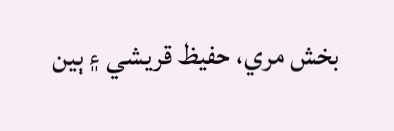بخش مري، حفيظ قريشي ۽ ٻين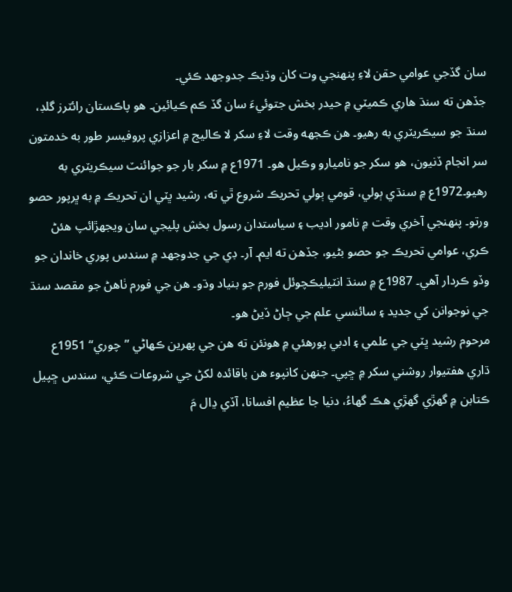سان گڏجي عوامي حقن لاءِ پنهنجي وت کان وڌيڪ جدوجهد ڪئي۔
جڏهن ته سنڌ هاري ڪميٽي ۾ حيدر بخش جتوئيءَ سان گڏ ڪم ڪيائين۔ هو پاڪستان رائٽرز گلڊ، سنڌ جو سيڪريٽري به رهيو۔ هن ڪجهه وقت لاءِ سکر لا ڪاليج ۾ اعزازي پروفيسر طور به خدمتون سر انجام ڏنيون، هو سکر جو ناميارو وڪيل هو۔ 1971ع ۾ سکر بار جو جوائنٽ سيڪريٽري به رهيو۔1972ع ۾ سنڌي ٻولي، قومي ٻولي تحريڪ شروع ٿي ته، رشيد ڀٽي ان تحريڪ ۾ به ڀرپور حصو ورتو۔ پنهنجي آخري وقت ۾ نامور اديب ۽ سياستدان رسول بخش پليجي سان ويجهڙائپ هئڻ ڪري، عوامي تحريڪ جو حصو بڻيو، جڏهن ته ايم۔ آر۔ ڊي جي جدوجهد ۾ سندس پوري خاندان جو وڏو ڪردار آهي۔ 1987ع ۾ سنڌ انٽيليڪچوئل فورم جو بنياد وڌو۔ هن جي فورم ٺاهڻ جو مقصد سنڌ جي نوجوانن کي جديد ۽ سائنسي علم جي ڄاڻ ڏيڻ هو۔
مرحوم رشيد ڀٽي جي علمي ۽ ادبي پورهئي ۾ هونئن ته هن جي پهرين ڪهاڻي ”چوري“ 1951ع ڌاري هفتيوار روشني سکر ۾ ڇپي۔ جنهن کانپوء هن باقائده لکڻ جي شروعات ڪئي، سندس ڇپيل ڪتابن ۾ گهڙي گهڙي هڪ گهاءُ، دنيا جا عظيم افسانا، آڏي ڍال مَ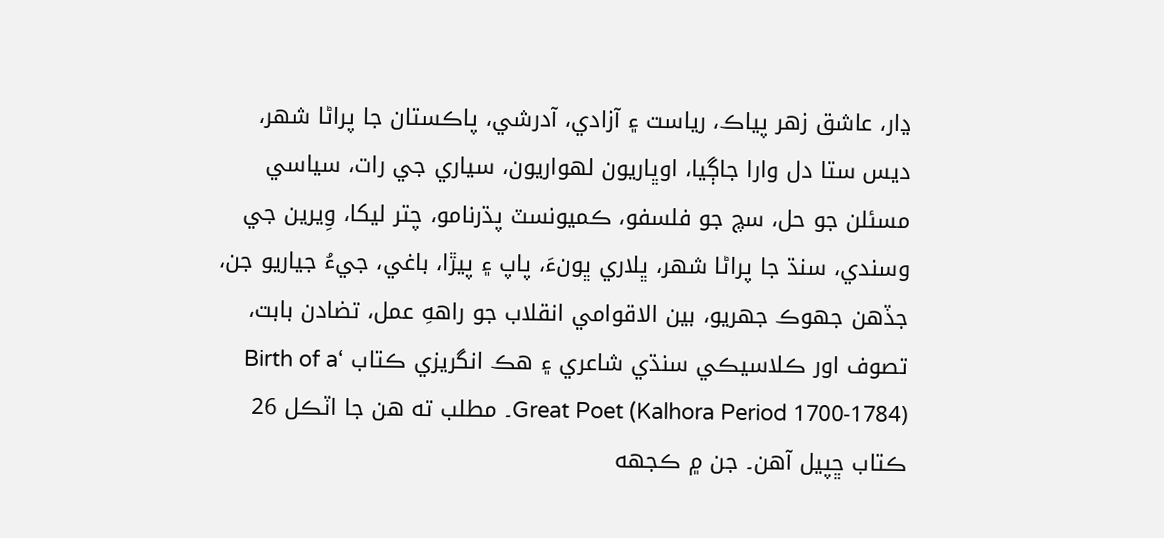ڍار، عاشق زهر پياڪ، رياست ۽ آزادي، آدرشي، پاڪستان جا پراڻا شهر، ديس ستا دل وارا جاڳيا، اوڀاريون لهواريون، سياري جي رات، سياسي مسئلن جو حل، سچ جو فلسفو، ڪميونسٽ پڌرنامو، چتر ليکا، وِيرين جي وسندي، سنڌ جا پراڻا شهر، ڀلاري ڀونءَ، پاپ ۽ پيڙا، باغي، جيءُ جياريو جن، جڏهن جهوڪ جهريو، بين الاقوامي انقلاب جو راههِ عمل، تضادن بابت، تصوف اور ڪلاسيڪي سنڌي شاعري ۽ هڪ انگريزي ڪتاب ‘Birth of a Great Poet (Kalhora Period 1700-1784)۔ مطلب ته هن جا اٽڪل 26 ڪتاب ڇپيل آهن۔ جن ۾ ڪجهه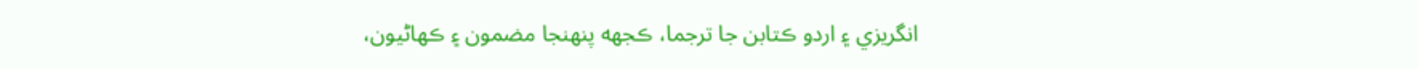انگريزي ۽ اردو ڪتابن جا ترجما، ڪجهه پنهنجا مضمون ۽ ڪهاڻيون،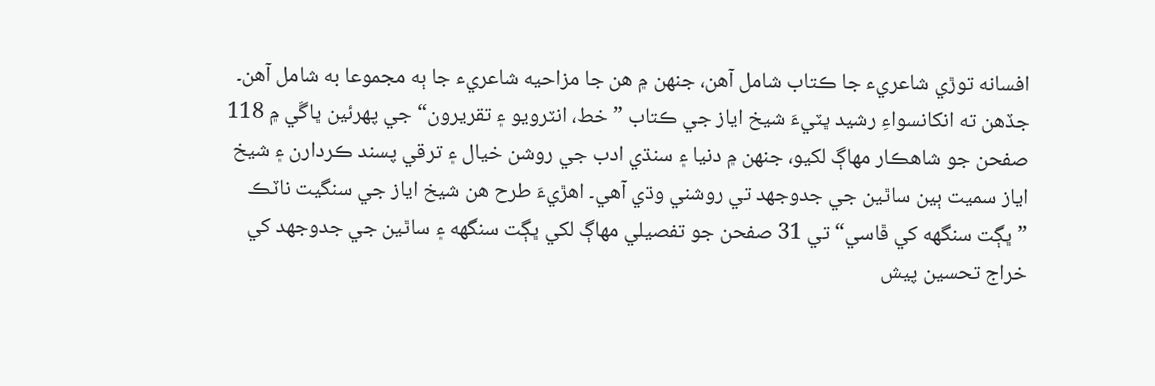افسانه توڙي شاعريء جا ڪتاب شامل آهن، جنهن ۾ هن جا مزاحيه شاعريء جا ٻه مجموعا به شامل آهن۔
جڏهن ته انکانسواءِ رشيد ڀٽيءَ شيخ اياز جي ڪتاب ”خط، انٽرويو ۽ تقريرون“ جي پهرئين ڀاڱي ۾ 118 صفحن جو شاهڪار مهاڳ لکيو، جنهن ۾ دنيا ۽ سنڌي ادب جي روشن خيال ۽ ترقي پسند ڪردارن ۽ شيخ اياز سميت ٻين ساٿين جي جدوجهد تي روشني وڌي آهي۔ اهڙيءَ طرح هن شيخ اياز جي سنگيت ناٽڪ ”ڀڳت سنگهه کي ڦاسي“ تي 31 صفحن جو تفصيلي مهاڳ لکي ڀڳت سنگهه ۽ ساٿين جي جدوجهد کي خراج تحسين پيش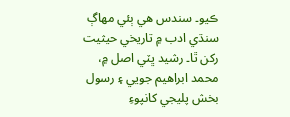ڪيو۔ سندس هي ٻئي مهاڳ سنڌي ادب ۾ تاريخي حيثيت رکن ٿا۔ رشيد ڀٽي اصل ۾، محمد ابراهيم جويي ۽ رسول بخش پليجي کانپوءِ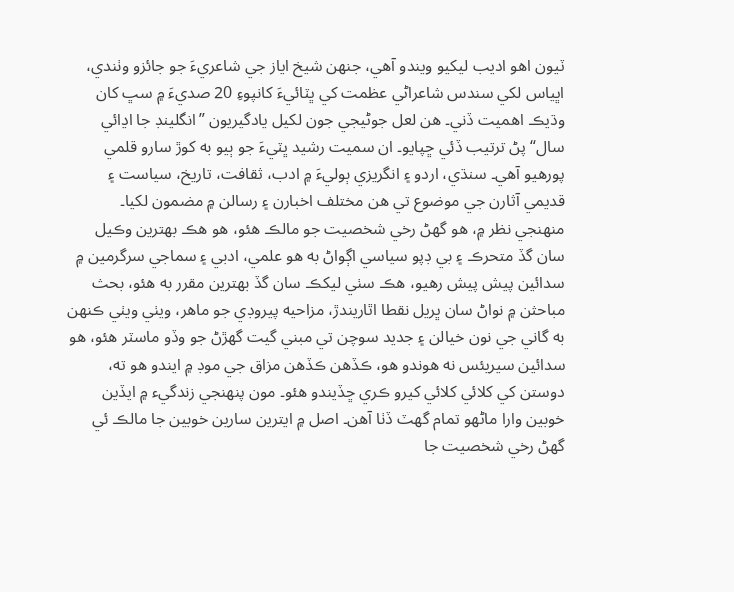ٽيون اهو اديب ليکيو ويندو آهي، جنهن شيخ اياز جي شاعريءَ جو جائزو وٺندي، اڀياس لکي سندس شاعراڻي عظمت کي ڀٽائيءَ کانپوءِ 20 صديءَ ۾ سڀ کان وڌيڪ اهميت ڏني۔ هن لعل جوڻيجي جون لکيل يادگيريون ”انگلينڊ جا اڍائي سال“ پڻ ترتيب ڏئي ڇپايو۔ ان سميت رشيد ڀٽيءَ جو ٻيو به کوڙ سارو قلمي پورهيو آهي۔ سنڌي، اردو ۽ انگريزي ٻوليءَ ۾ ادب، ثقافت، تاريخ، سياست ۽ قديمي آثارن جي موضوع تي هن مختلف اخبارن ۽ رسالن ۾ مضمون لکيا۔
منهنجي نظر ۾، هو گهڻ رخي شخصيت جو مالڪ هئو، هو هڪ بهترين وڪيل سان گڏ متحرڪ ۽ بي ڊپو سياسي اڳواڻ به هو علمي، ادبي ۽ سماجي سرگرمين ۾ سدائين پيش پيش رهيو، هڪ سٺي ليکڪ سان گڏ بهترين مقرر به هئو، بحث مباحثن ۾ نواڻ سان ڀريل نقطا اٿاريندڙ، مزاحيه پيروڊي جو ماهر، ويٺي ويٺي ڪنهن به گاني جي نون خيالن ۽ جديد سوچن تي مبني گيت گهڙڻ جو وڏو ماسٽر هئو، هو سدائين سيريئس نه هوندو هو، ڪڏهن ڪڏهن مزاق جي موڊ ۾ ايندو هو ته، دوستن کي کلائي کلائي کيرو ڪري ڇڏيندو هئو۔ مون پنهنجي زندگيء ۾ ايڏين خوبين وارا ماڻهو تمام گهٽ ڏٺا آهن۔ اصل ۾ ايترين سارين خوبين جا مالڪ ئي گهڻ رخي شخصيت جا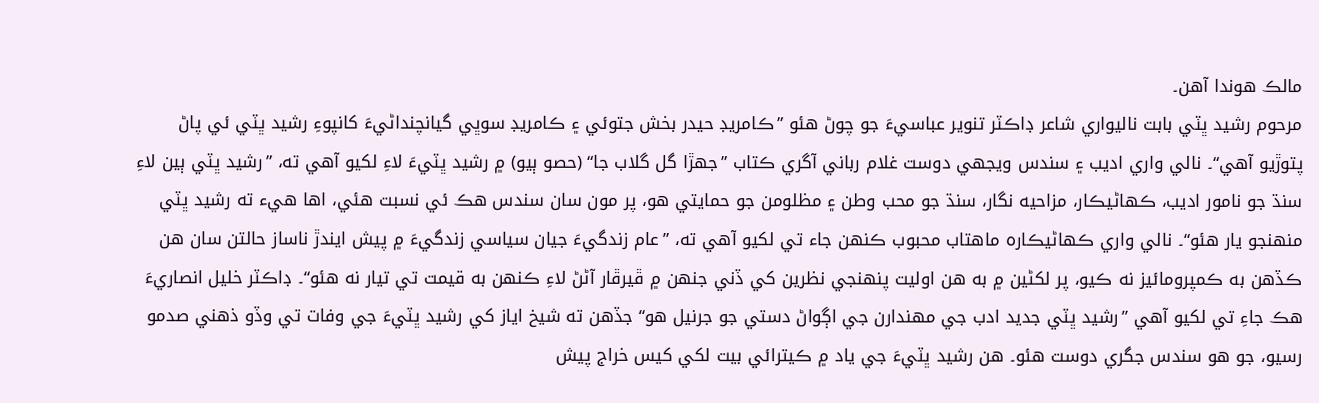مالڪ هوندا آهن۔
مرحوم رشيد ڀٽي بابت ناليواري شاعر ڊاڪٽر تنوير عباسيءَ جو چوڻ هئو ”ڪامريڊ حيدر بخش جتوئي ۽ ڪامريڊ سوڀي گيانچنداڻيءَ کانپوءِ رشيد ڀٽي ئي پاڻ پتوڙيو آهي“۔ نالي واري اديب ۽ سندس ويجهي دوست غلام رباني آگري ڪتاب ”جهڙا گل گلاب جا“ (حصو ٻيو) ۾ رشيد ڀٽيءَ لاءِ لکيو آهي ته، ”رشيد ڀٽي ٻين لاءِ سنڌ جو نامور اديب، ڪهاڻيڪار، مزاحيه نگار، سنڌ جو محب وطن ۽ مظلومن جو حمايتي هو، پر مون سان سندس هڪ ئي نسبت هئي، اها هيء ته رشيد ڀٽي منهنجو يار هئو“۔ نالي واري ڪهاڻيڪاره ماهتاب محبوب ڪنهن جاء تي لکيو آهي ته، ”عام زندگيءَ جيان سياسي زندگيءَ ۾ پيش ايندڙ ناساز حالتن سان هن ڪڏهن به ڪمپرومائيز نه ڪيو، پر لکڻين ۾ به هن اوليت پنهنجي نظرين کي ڏني جنهن ۾ ڦيرڦار آڻڻ لاءِ ڪنهن به قيمت تي تيار نه هئو“۔ ڊاڪٽر خليل انصاريءَ هڪ جاءِ تي لکيو آهي ”رشيد ڀٽي جديد ادب جي مهندارن جي اڳواڻ دستي جو جرنيل هو“ جڏهن ته شيخ اياز کي رشيد ڀٽيءَ جي وفات تي وڏو ذهني صدمو رسيو، جو هو سندس جگري دوست هئو۔ هن رشيد ڀٽيءَ جي ياد ۾ ڪيترائي بيت لکي کيس خراج پيش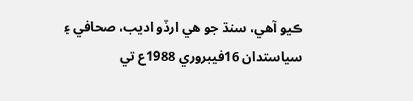ڪيو آهي، سنڌ جو هي ارڏو اديب، صحافي ۽ سياستدان 16فيبروري 1988ع تي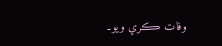وفات ڪري ويو۔